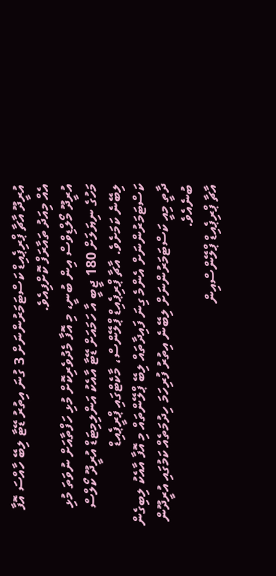އުރީދޫ އާޗާ ޕްރިޕެއިޑް ކަސްޓަމަރުންނަށް 3 ގުނަ އިތުރު ޑޭޓާ ލިބޭ ހާއްސަ އޮފާ އެއް މިއަދު ތައާރަފް ކޮށްފިއެވެ.
އުރީދޫ މޯލްޑިވްސް އިން ބުނީ، މި އޮފާ މެދުވެރިކޮށް މުޅި ހަފްތާއަށް ނުވަތަ މުޅި މަހުގެ ނިޔަލަށް 180 ޖީބީ އާ ހަމައަށް ޑޭޓާ އާއެކު އަންލިމިޓަޑް އުރީދޫ ކޯލްސް ލިބޭނެ ކަމަށެވެ. އާޗާ ޕްރިޕެއިޑް ޕްލޭންސް، މާކެޓްގައި ޕްރީޕެއިޑް ކަސްޓަމަރުންނަށް އެންމެ ގިނަ ފައިދާތައް ލިބޭ ޕްލޭންތައް މި އޮފާ އާއެކު ލިބިގެން ދާތީ މިއީ ކަސްޓަމަރުންނަށް ލިބޭނެ އިތުރު ފުރިހަމަ ހިދުމަތެއް ކަމުގައި އުރީދޫން ބުނެއެވެ.
އާޗާ ޕްރިޕެއިޑް ޕްލޭންސްއިން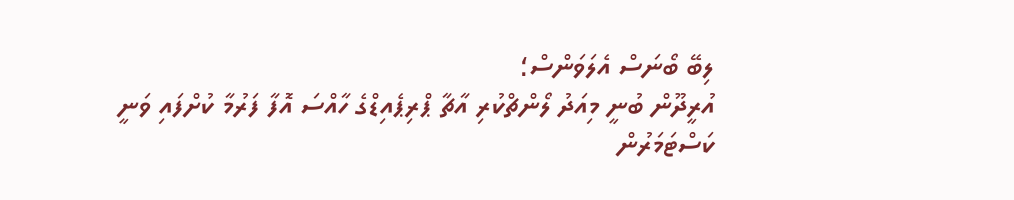ލިބޭ ބޯނަސް އެލަވަންސް؛
އުރީދޫން ބުނީ މިއަދު ލޯންޗްކުރި އާޗާ ޕްރިޕެއިޑްގެ ހާއްސަ އޮފާ ފަރުމާ ކުށްފައި ވަނީ ކަސްޓަމަރުން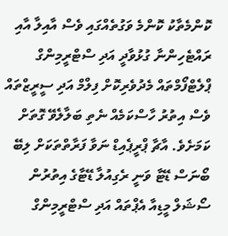ކޮންމެތާކު ކޮންމެ ވަގުތެއްގައި ވެސް އާއިލާ އާއި ރައްޓެހިންނާ ގުޅުވާދީ އަދި ސްޓްރީމިންގް ޕްލެޓްފޯމްތައް މެދުވެރިކޮށް ފިލްމް އަދި ސީރީޒްތައް ވެސް އިތުރު ހާސްކަމެއް ނެތި ބަލާލެވޭ ގޮތަށް ކަމަށެވެ. އާޗާ ޕްރީޕެއިޑް ނަވާ ފަރާތްތަކަށް ލިބޭ ބޯނަސް ޑޭޓާ ވަނީ ރެގިއުލާ ޑޭޓާގެ އިތުރުން ސޯޝަލް މީޑިއާ އެޕްތައް އަދި ސްޓްރީމިންގް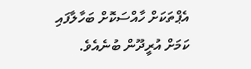އެޕްތަކަށް ހާއްސަކޮށް ބަހާލާފައި ކަމަށް އުރީދޫން ބުނެއެވެ.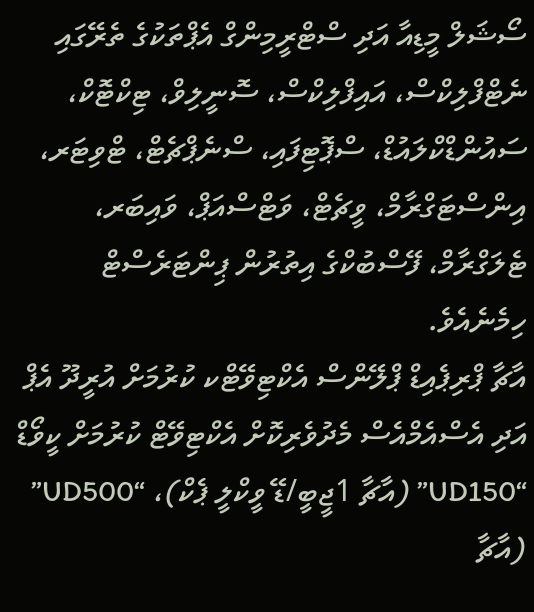ސޯޝަލް މީޑިއާ އަދި ސްޓްރީމިންގް އެޕްތަކުގެ ތެރޭގައި ނެޓްފްލިކްސް، އައިފްލިކްސް، ސޮނީލިވް، ޓިކްޓޮކް، ސައުންޑްކްލައުޑް، ސްޕޮޓިފައި، ސްނެޕްޗެޓް، ޓްވިޓަރ، އިންސްޓަގްރާމް، ވީޗެޓް، ވަޓްސްއަޕް، ވައިބަރ، ޓެލަގްރާމް، ފޭސްބުކްގެ އިތުރުން ޕިންޓަރެސްޓް ހިމެނެއެވެ.
އާޗާ ޕްރިޕެއިޑް ޕްލޭންސް އެކްޓިވޭޓްކ ކުރުމަށް އުރީދޫ އެޕް އަދި އެސްއެމްއެސް މެދުވެރިކޮށް އެކްޓިވޭޓް ކުރުމަށް ކީވޯޑް “UD150” (އާޗާ 1ޖީބީ/ޑޭ ވީކްލީ ޕެކް)، “UD500” (އާޗާ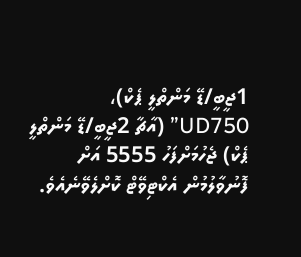1ޖީބީ/ޑޭ މަންތްލީ ޕެކް)، UD750” (އާޗާ 2ޖީބީ/ޑޭ މަންތްލީ ޕެކް) ޖެހުމަށްފަހު 5555 އަށް ފޮނުވާލުމުން އެކްޓިވޭޓް ކޮށްލެވޭނެއެވެ.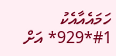ހަމައެއާއެކު 1#*929* އަށް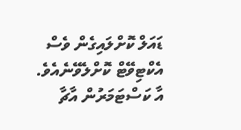ޑައަލް ކޮށްލައިގެން ވެސް އެކްޓިވޭޓް ކޮށްލެވޭނެއެވެ.
އާ ކަސްޓަމަރުން އާޗާ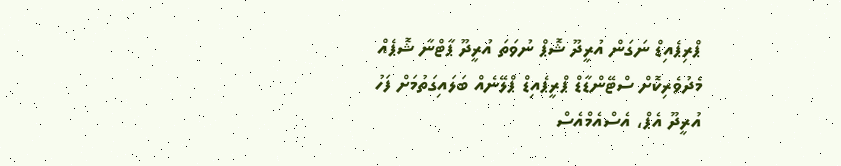ޕްރިޕެއިޑް ނަގަން އުރީދޫ ޝޮޕް ނުވަތަ އުރީދޫ ޕާޓްނާ ޝޮޕެއް މެދުވެރިކޮށް ސްޓޭންޑާޑް ޕްރީޕެއިޑް ޕްލޭނެއް ބަލައިގަތުމަށް ފަހު އުރީދޫ އެޕް، އެސްއެމްއެސް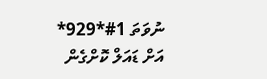ނުވަތަ 1#*929* އަށް ޑައަލް ކޮށްގެން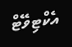އެކްޓިވޭޓް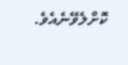ކޮށްލެވޭނެއެވެ.